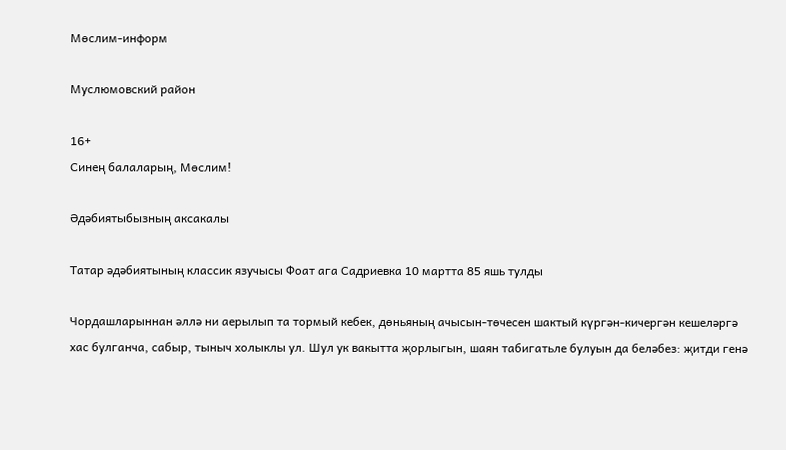Мөслим-информ

Муслюмовский район

16+
Синең балаларың, Мөслим!

Әдәбиятыбызның аксакалы

Татар әдәбиятының классик язучысы Фоат ага Садриевка 10 мартта 85 яшь тулды

Чордашларыннан әллә ни аерылып та тормый кебек, дөньяның ачысын-төчесен шактый күргән-кичергән кешеләргә хас булганча, сабыр, тыныч холыклы ул. Шул ук вакытта җорлыгын, шаян табигатьле булуын да беләбез: җитди генә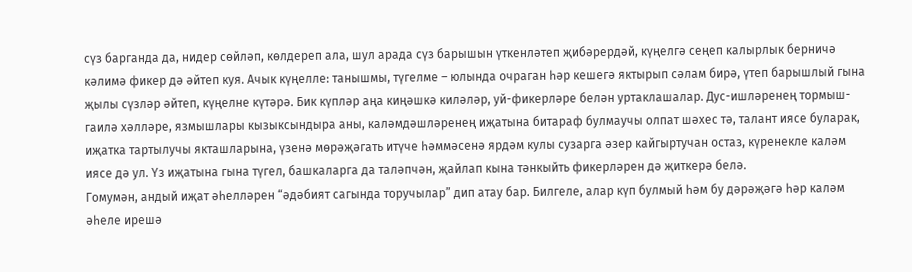сүз барганда да, нидер сөйләп, көлдереп ала, шул арада сүз барышын үткенләтеп җибәрердәй, күңелгә сеңеп калырлык берничә кәлимә фикер дә әйтеп куя. Ачык күңелле: танышмы, түгелме – юлында очраган һәр кешегә яктырып сәлам бирә, үтеп барышлый гына җылы сүзләр әйтеп, күңелне күтәрә. Бик күпләр аңа киңәшкә киләләр, уй-фикерләре белән уртаклашалар. Дус-ишләренең тормыш-гаилә хәлләре, язмышлары кызыксындыра аны, каләмдәшләренең иҗатына битараф булмаучы олпат шәхес тә, талант иясе буларак, иҗатка тартылучы якташларына, үзенә мөрәҗәгать итүче һәммәсенә ярдәм кулы сузарга әзер кайгыртучан остаз, күренекле каләм иясе дә ул. Үз иҗатына гына түгел, башкаларга да таләпчән, җайлап кына тәнкыйть фикерләрен дә җиткерә белә.
Гомумән, андый иҗат әһелләрен “әдәбият сагында торучылар” дип атау бар. Билгеле, алар күп булмый һәм бу дәрәҗәгә һәр каләм әһеле ирешә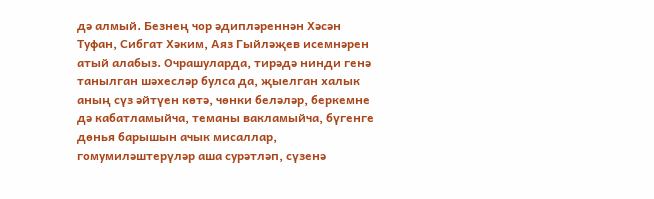дә алмый. Безнең чор әдипләреннән Хәсән Туфан, Сибгат Хәким, Аяз Гыйләҗев исемнәрен атый алабыз. Очрашуларда, тирәдә нинди генә танылган шәхесләр булса да, җыелган халык аның сүз әйтүен көтә, чөнки беләләр, беркемне дә кабатламыйча, теманы вакламыйча, бүгенге дөнья барышын ачык мисаллар, гомумиләштерүләр аша сурәтләп, сүзенә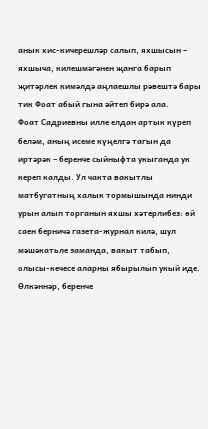анык хис-кичерешләр салып, яхшысын – яхшыча, килешмәгәнен җанга барып җитәрлек кимәлдә аңлаешлы рәвештә бары тик Фоат абый гына әйтеп бирә ала.
Фоат Садриевны илле елдан артык күреп беләм, аның исеме күңелгә тагын да иртәрәк – беренче сыйныфта укыганда ук кереп калды. Ул чакта вакытлы матбугатның халык тормышында нинди урын алып торганын яхшы хәтерлибез: өй саен берничә газета-журнал килә, шул мәшәкатьле заманда, вакыт табып, олысы-кечесе аларны ябырылып укый иде. Өлкәннәр, беренче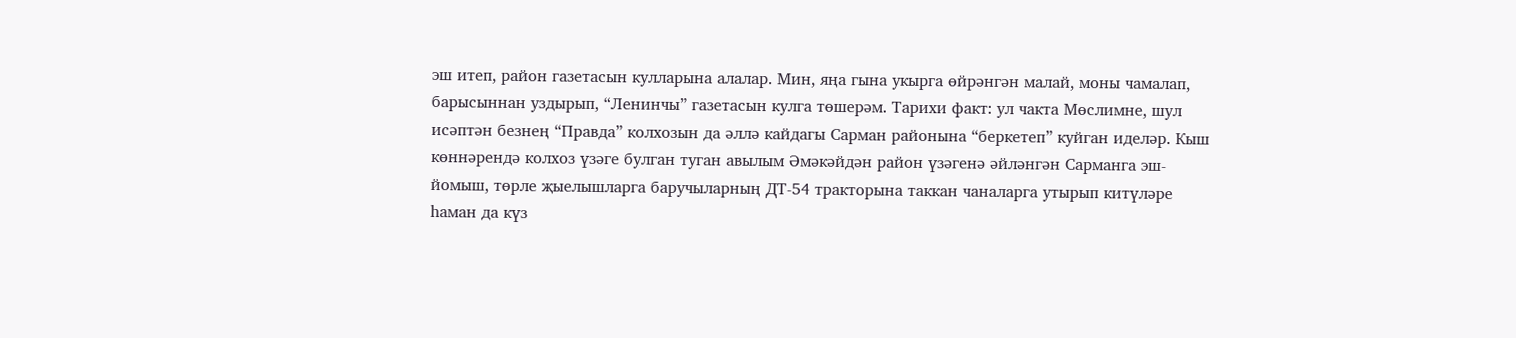эш итеп, район газетасын кулларына алалар. Мин, яңа гына укырга өйрәнгән малай, моны чамалап, барысыннан уздырып, “Ленинчы” газетасын кулга төшерәм. Тарихи факт: ул чакта Мөслимне, шул исәптән безнең “Правда” колхозын да әллә кайдагы Сарман районына “беркетеп” куйган иделәр. Кыш көннәрендә колхоз үзәге булган туган авылым Әмәкәйдән район үзәгенә әйләнгән Сарманга эш-йомыш, төрле җыелышларга баручыларның ДТ-54 тракторына таккан чаналарга утырып китүләре һаман да күз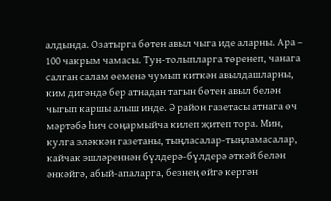алдында. Озатырга бөтен авыл чыга иде аларны. Ара – 100 чакрым чамасы. Тун-толыпларга төренеп, чанага салган салам өеменә чумып киткән авылдашларны, ким дигәндә бер атнадан тагын бөтен авыл белән чыгып каршы алыш инде. Ә район газетасы атнага өч мәртәбә һич соңармыйча килеп җитеп тора. Мин, кулга эләккән газетаны, тыңласалар-тыңламасалар, кайчак эшләреннән бүлдерә-бүлдерә әткәй белән әнкәйгә, абый-апаларга, безнең өйгә кергән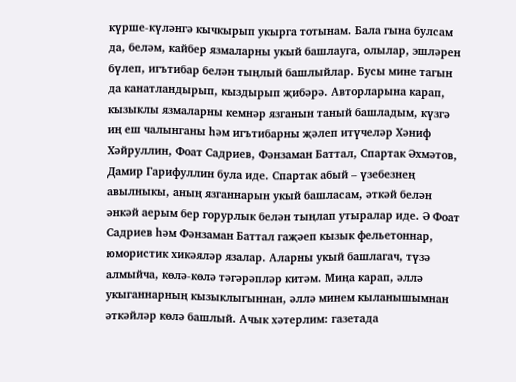күрше-күләнгә кычкырып укырга тотынам. Бала гына булсам да, беләм, кайбер язмаларны укый башлауга, олылар, эшләрен бүлеп, игътибар белән тыңлый башлыйлар. Бусы мине тагын да канатландырып, кыздырып җибәрә. Авторларына карап, кызыклы язмаларны кемнәр язганын таный башладым, күзгә иң еш чалынганы һәм игътибарны җәлеп итүчеләр Хәниф Хәйруллин, Фоат Садриев, Фәнзаман Баттал, Спартак Әхмәтов, Дамир Гарифуллин була иде. Спартак абый – үзебезнең авылныкы, аның язганнарын укый башласам, әткәй белән әнкәй аерым бер горурлык белән тыңлап утыралар иде. Ә Фоат Садриев һәм Фәнзаман Баттал гаҗәеп кызык фельетоннар, юмористик хикәяләр язалар. Аларны укый башлагач, түзә алмыйча, көлә-көлә тәгәрәпләр китәм. Миңа карап, әллә укыганнарның кызыклыгыннан, әллә минем кыланышымнан әткәйләр көлә башлый. Ачык хәтерлим: газетада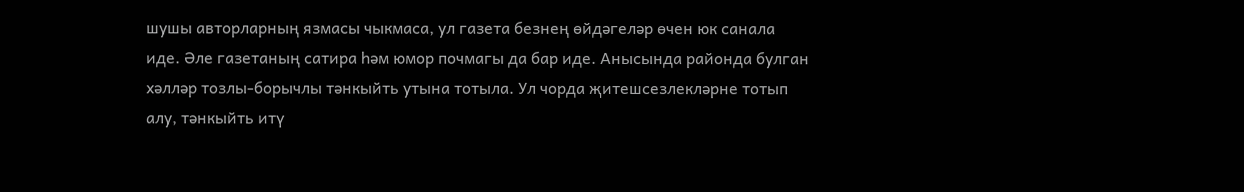шушы авторларның язмасы чыкмаса, ул газета безнең өйдәгеләр өчен юк санала иде. Әле газетаның сатира һәм юмор почмагы да бар иде. Анысында районда булган хәлләр тозлы-борычлы тәнкыйть утына тотыла. Ул чорда җитешсезлекләрне тотып алу, тәнкыйть итү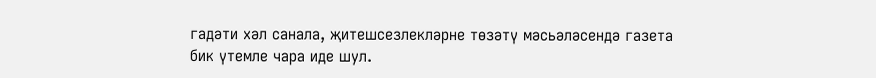гадәти хәл санала, җитешсезлекләрне төзәтү мәсьәләсендә газета бик үтемле чара иде шул.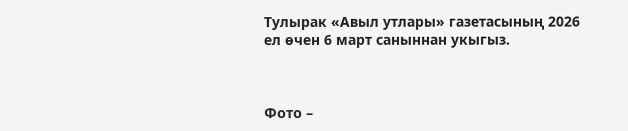Тулырак «Авыл утлары» газетасының 2026 ел өчен 6 март саныннан укыгыз.



Фото –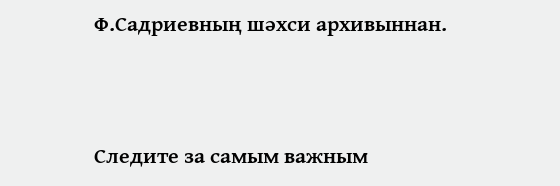Ф.Садриевның шәхси архивыннан.


Следите за самым важным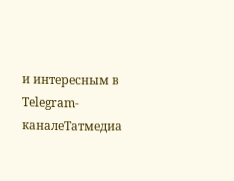и интересным в Telegram-каналеТатмедиа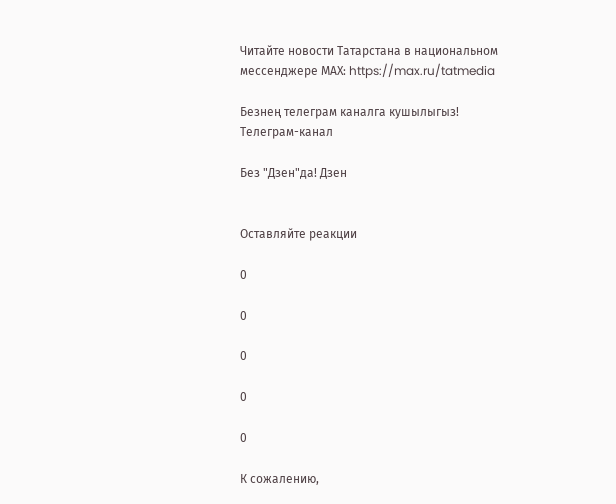Читайте новости Татарстана в национальном мессенджере MАХ: https://max.ru/tatmedia

Безнең телеграм каналга кушылыгыз! Телеграм-канал

Без "Дзен"да! Дзен


Оставляйте реакции

0

0

0

0

0

К сожалению,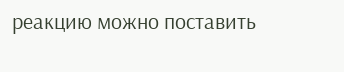реакцию можно поставить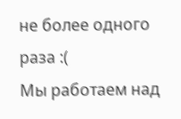не более одного раза :(
Мы работаем над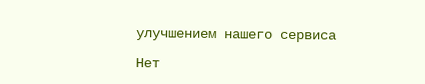улучшением нашего сервиса

Нет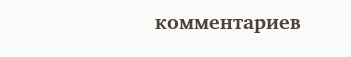комментариев